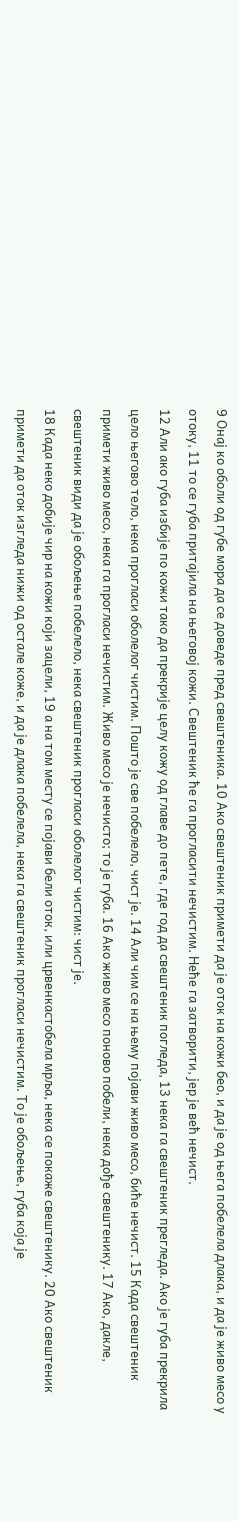9 Онај ко оболи од губе мора да се доведе пред свештеника. 10 Ако свештеник примети да је оток на кожи бео, и да је од њега побелела длака, и да је живо месо у отоку, 11 то се губа притајила на његовој кожи. Свештеник ће га прогласити нечистим. Неће га затворити, јер је већ нечист.
12 Али ако губа избије по кожи тако да прекрије целу кожу од главе до пете, где год да свештеник погледа, 13 нека га свештеник прегледа. Ако је губа прекрила цело његово тело, нека прогласи оболелог чистим. Пошто је све побелело, чист је. 14 Али чим се на њему појави живо месо, биће нечист. 15 Када свештеник примети живо месо, нека га прогласи нечистим. Живо месо је нечисто; то је губа. 16 Ако живо месо поново побели, нека дође свештенику. 17 Ако, дакле, свештеник види да је обољење побелело, нека свештеник прогласи оболелог чистим: чист је.
18 Када неко добије чир на кожи који зацели, 19 а на том месту се појави бели оток, или црвенкастобела мрља, нека се покаже свештенику. 20 Ако свештеник примети да оток изгледа нижи од остале коже, и да је длака побелела, нека га свештеник прогласи нечистим. То је обољење, губа која је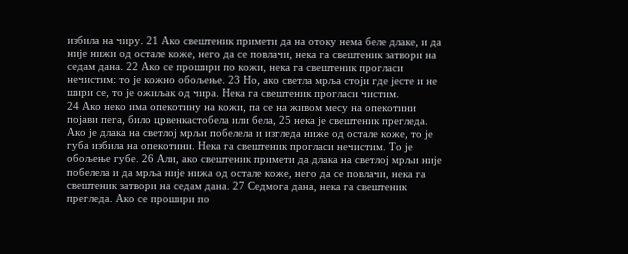избила на чиру. 21 Ако свештеник примети да на отоку нема беле длаке, и да није нижи од остале коже, него да се повлачи, нека га свештеник затвори на седам дана. 22 Ако се прошири по кожи, нека га свештеник прогласи нечистим: то је кожно обољење. 23 Но, ако светла мрља стоји где јесте и не шири се, то је ожиљак од чира. Нека га свештеник прогласи чистим.
24 Ако неко има опекотину на кожи, па се на живом месу на опекотини појави пега, било црвенкастобела или бела, 25 нека је свештеник прегледа. Ако је длака на светлој мрљи побелела и изгледа ниже од остале коже, то је губа избила на опекотини. Нека га свештеник прогласи нечистим. То је обољење губе. 26 Али, ако свештеник примети да длака на светлој мрљи није побелела и да мрља није нижа од остале коже, него да се повлачи, нека га свештеник затвори на седам дана. 27 Седмога дана, нека га свештеник прегледа. Ако се прошири по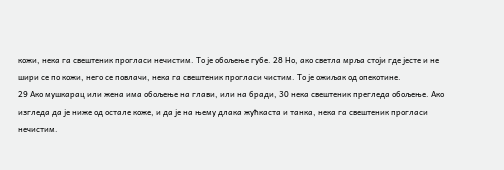кожи, нека га свештеник прогласи нечистим. То је обољење губе. 28 Но, ако светла мрља стоји где јесте и не шири се по кожи, него се повлачи, нека га свештеник прогласи чистим. То је ожиљак од опекотине.
29 Ако мушкарац или жена има обољење на глави, или на бради, 30 нека свештеник прегледа обољење. Ако изгледа да је ниже од остале коже, и да је на њему длака жућкаста и танка, нека га свештеник прогласи нечистим.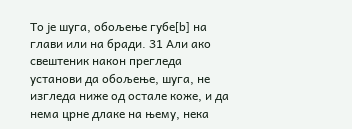То је шуга, обољење губе[b] на глави или на бради. 31 Али ако свештеник након прегледа установи да обољење, шуга, не изгледа ниже од остале коже, и да нема црне длаке на њему, нека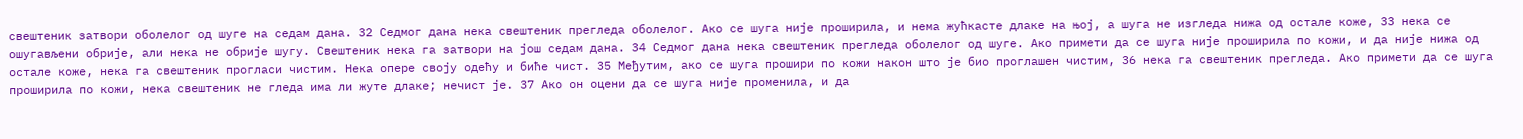свештеник затвори оболелог од шуге на седам дана. 32 Седмог дана нека свештеник прегледа оболелог. Ако се шуга није проширила, и нема жућкасте длаке на њој, а шуга не изгледа нижа од остале коже, 33 нека се ошугављени обрије, али нека не обрије шугу. Свештеник нека га затвори на још седам дана. 34 Седмог дана нека свештеник прегледа оболелог од шуге. Ако примети да се шуга није проширила по кожи, и да није нижа од остале коже, нека га свештеник прогласи чистим. Нека опере своју одећу и биће чист. 35 Међутим, ако се шуга прошири по кожи након што је био проглашен чистим, 36 нека га свештеник прегледа. Ако примети да се шуга проширила по кожи, нека свештеник не гледа има ли жуте длаке; нечист је. 37 Ако он оцени да се шуга није променила, и да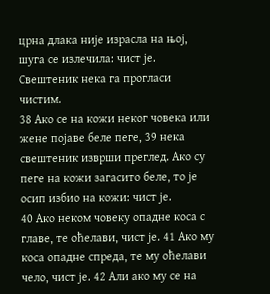црна длака није израсла на њој, шуга се излечила: чист је. Свештеник нека га прогласи чистим.
38 Ако се на кожи неког човека или жене појаве беле пеге, 39 нека свештеник изврши преглед. Ако су пеге на кожи загасито беле, то је осип избио на кожи: чист је.
40 Ако неком човеку опадне коса с главе, те оћелави, чист је. 41 Ако му коса опадне спреда, те му оћелави чело, чист је. 42 Али ако му се на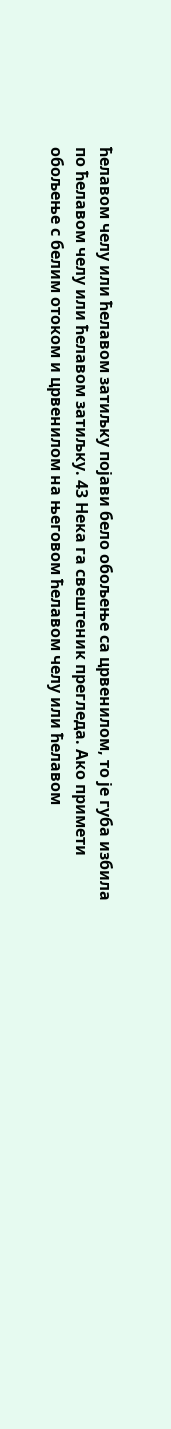ћелавом челу или ћелавом затиљку појави бело обољење са црвенилом, то је губа избила по ћелавом челу или ћелавом затиљку. 43 Нека га свештеник прегледа. Ако примети обољење с белим отоком и црвенилом на његовом ћелавом челу или ћелавом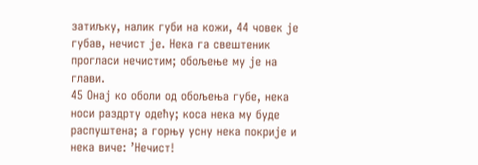затиљку, налик губи на кожи, 44 човек је губав, нечист је. Нека га свештеник прогласи нечистим; обољење му је на глави.
45 Онај ко оболи од обољења губе, нека носи раздрту одећу; коса нека му буде распуштена; а горњу усну нека покрије и нека виче: ’Нечист!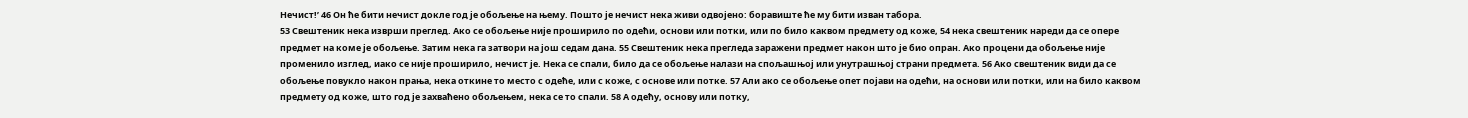Нечист!’ 46 Он ће бити нечист докле год је обољење на њему. Пошто је нечист нека живи одвојено: боравиште ће му бити изван табора.
53 Свештеник нека изврши преглед. Ако се обољење није проширило по одећи, основи или потки, или по било каквом предмету од коже, 54 нека свештеник нареди да се опере предмет на коме је обољење. Затим нека га затвори на још седам дана. 55 Свештеник нека прегледа заражени предмет након што је био опран. Ако процени да обољење није променило изглед, иако се није проширило, нечист је. Нека се спали, било да се обољење налази на спољашњој или унутрашњој страни предмета. 56 Ако свештеник види да се обољење повукло након прања, нека откине то место с одеће, или с коже, с основе или потке. 57 Али ако се обољење опет појави на одећи, на основи или потки, или на било каквом предмету од коже, што год је захваћено обољењем, нека се то спали. 58 А одећу, основу или потку,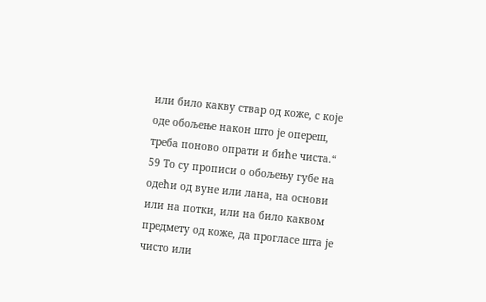или било какву ствар од коже, с које оде обољење након што је опереш, треба поново опрати и биће чиста.“
59 То су прописи о обољењу губе на одећи од вуне или лана, на основи или на потки, или на било каквом предмету од коже, да прогласе шта је чисто или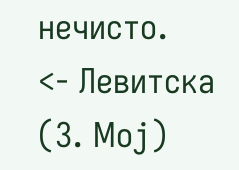нечисто.
<- Левитска (3. Мој)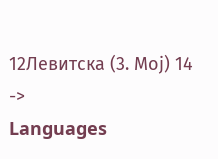12Левитска (3. Мој) 14 ->
Languages